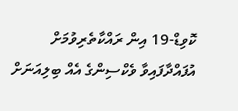ކޮވިޑް-19 އިން ރައްކާތެރިވުމަށް އުފައްދާފައިވާ ވެކްސިންގެ އެއް ބިލިއަނަށް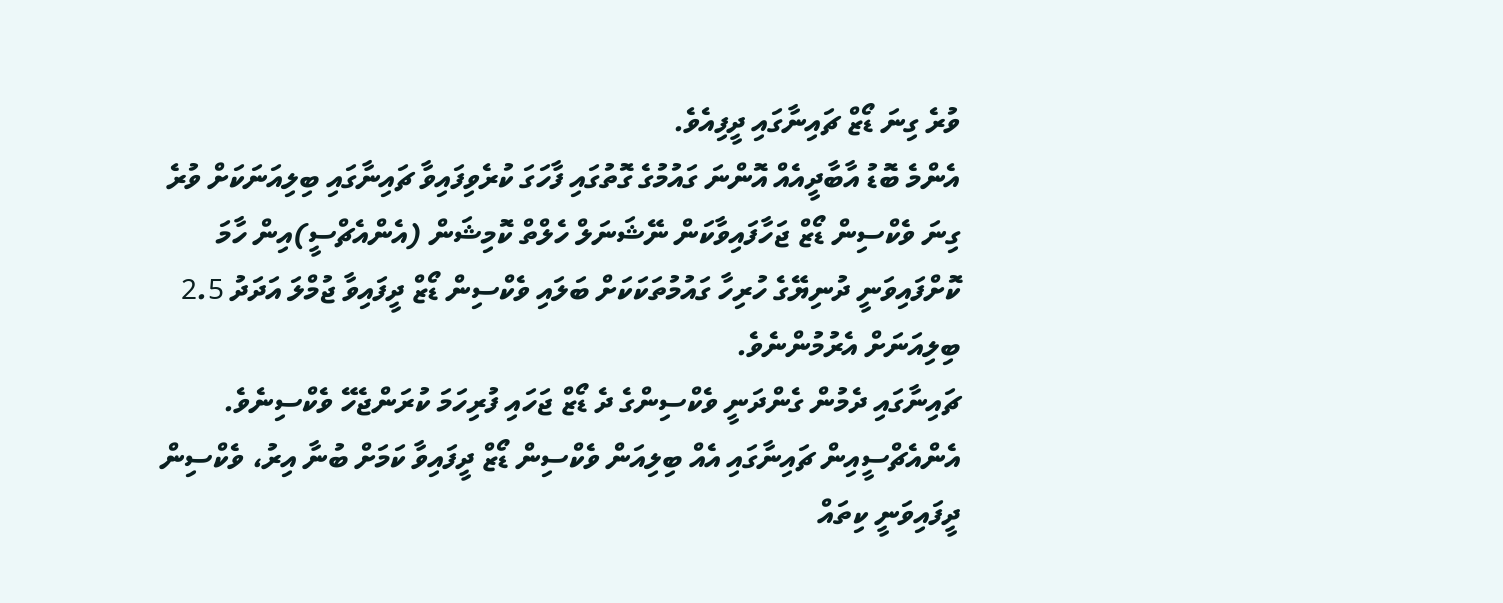ވުރެ ގިނަ ޑޯޒް ޗައިނާގައި ދީފިއެވެ.
އެންމެ ބޮޑު އާބާދީއެއް އޮންނަ ގައުމުގެ ގޮތުގައި ފާހަގަ ކުރެވިފައިވާ ޗައިނާގައި ބިލިއަނަކަށް ވުރެ ގިނަ ވެކްސިން ޑޯޒް ޖަހާފައިވާކަން ނޭޝަނަލް ހެލްތް ކޮމިޝަން (އެންއެޗްސީ)އިން ހާމަ ކޮށްފައިވަނީ ދުނިޔޭގެ ހުރިހާ ގައުމުތަކަކަށް ބަލައި ވެކްސިން ޑޯޒް ދީފައިވާ ޖުމްލަ އަދަދު 2.5 ބިލިއަނަށް އެރުމުންނެވެ.
ޗައިނާގައި ދެމުން ގެންދަނީ ވެކްސިންގެ ދެ ޑޯޒް ޖަހައި ފުރިހަމަ ކުރަންޖެހޭ ވެކްސިނެވެ. އެންއެޗްސީއިން ޗައިނާގައި އެއް ބިލިއަން ވެކްސިން ޑޯޒް ދީފައިވާ ކަމަށް ބުނާ އިރު، ވެކްސިން ދީފައިވަނީ ކިތައް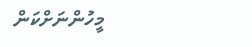މީހުންނަށްކަން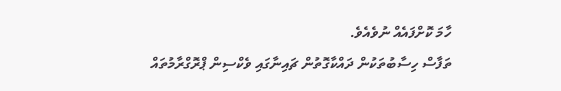ހާމަ ކޮށްފައެއް ނުވެއެވެ.
ތަފާސް ހިސާބުތަކުން ދައްކާގޮތުން ޗައިނާގައި ވެކްސިން ޕްރޮގްރާމުތައް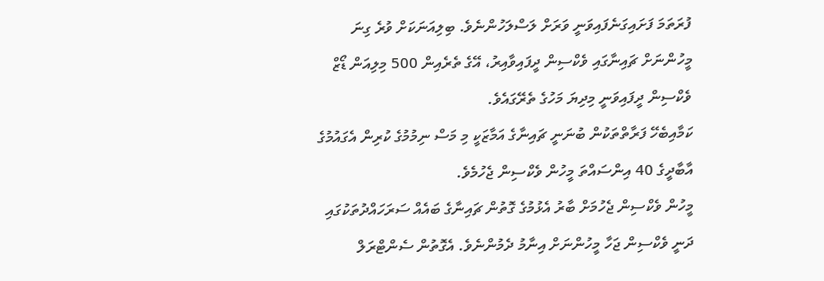ފުރަތަމަ ފަށައިގަނެފައިވަނީ ވަރަށް ލަސްލަހުންނެވެ. ބިލިއަނަކަށް ވުރެ ގިނަ މީހުންނަށް ޗައިނާގައި ވެކްސިން ދީފައިވާއިރު، އޭގެ ތެރެއިން 500 މިލިއަން ޑޯޒް ވެކްސިން ދީފައިވަނީ މިދިޔަ މަހުގެ ތެރޭގައެވެ.
ކަމާއިބެހޭ ފަރާތްތަކުން ބުނަނީ ޗައިނާގެ އަމާޒަކީ މި މަސް ނިމުމުގެ ކުރިން އެގައުމުގެ އާބާދީގެ 40 އިންސައްތަ މީހުން ވެކްސިން ޖެހުމެވެ.
މީހުން ވެކްސިން ޖެހުމަށް ބާރު އެޅުމުގެ ގޮތުން ޗައިނާގެ ބައެއް ސަރަހައްދުތަކުގައި ދަނީ ވެކްސިން ޖަހާ މީހުންނަށް އިނާމު ދެމުންނެވެ. އެގޮތުން ސެންޓްރަލް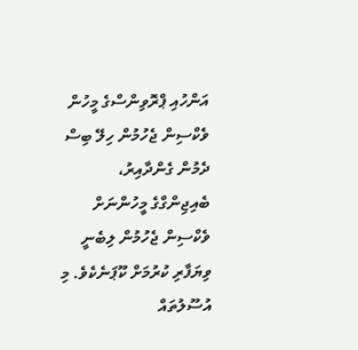އަންހުއި ޕްރޮވިންސްގެ މީހުން ވެކްސިން ޖެހުމުން ހިލޭ ބިސް ދެމުން ގެންދާއިރު، ބެއިޖިންގްގެ މީހުންނަށް ވެކްސިން ޖެހުމުން ލިބެނީ ވިޔަފާރި ކުރުމަށް ކޫޕަނެކެވެ. މި އުސޫލުތައް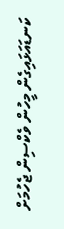ކަނޑައަޅައިގެން މީހުން ވެކްސިން ޖެހުމަށް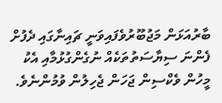ބާރުއަޅަން މަޖުބޫރުވެފައިވަނީ ޗައިނާގައި ދެފުށް ފެންނަ ސިޔާސަތުތަކެއް ނުގެންގުޅުމާއި އެކު މީހުން ވެކްސިން ޖަހަން ޖެހިލުން ވުމުންނެވެ.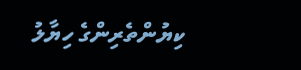ކިޔުންތެރިންގެ ހިޔާލު